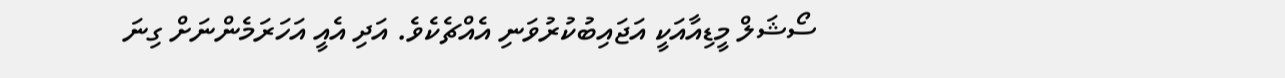ސޯޝަލް މީޑިއާއަކީ އަޖައިބުކުރުވަނި އެއްޗެކެވެ. އަދި އެއީ އަހަރަމެންނަށް ގިނަ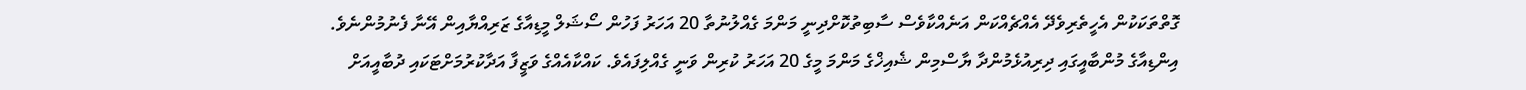ގޮތްތަކަކުން އެހީތެރިވެދޭ އެއްޗެއްކަން އަނެއްކާވެސް ސާބިތުކޮށްދިނީ މަންމަ ގެއްލުނުތާ 20 އަހަރު ފަހުން ސޯޝަލް މީޑިއާގެ ޒަރިއްޔާއިން އޭނާ ފެނުމުންނެވެ.
އިންޑިއާގެ މުންބާއީގައި ދިރިއުޅެމުންދާ ޔާސްމިން ޝެއިޚްގެ މަންމަ މީގެ 20 އަހަރު ކުރިން ވަނީ ގެއްލިފައެވެ. ކައްކާއެއްގެ ވަޒީފާ އަދާކުރުމަށްޓަކައި ދުބާއީއަށް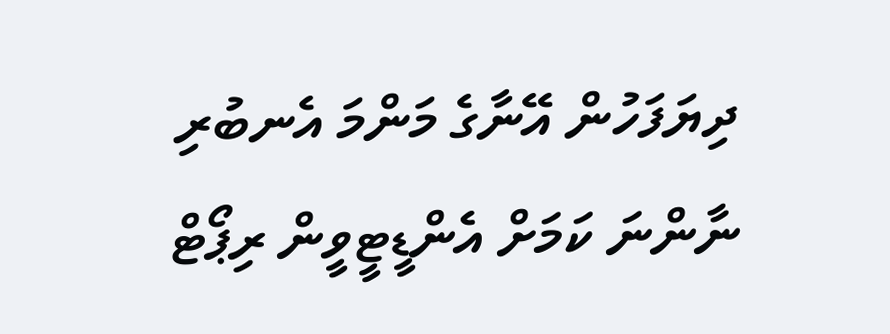ދިޔަފަހުން އޭނާގެ މަންމަ އެނބުރި ނާންނަ ކަމަށް އެންޑީޓީވީން ރިޕޯޓް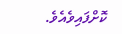ކޮށްފައިވެއެވެ.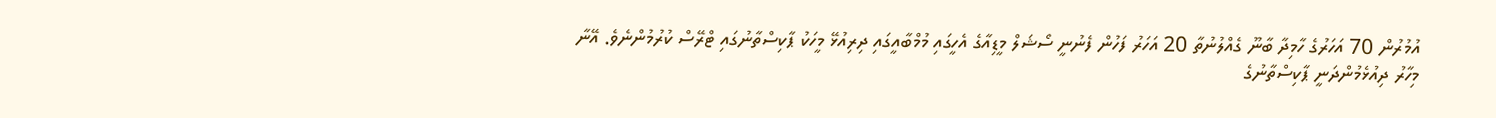އުމުރުން 70 އަހަރުގެ ހާމިދާ ބާނޫ ގެއްލުނުތާ 20 އަހަރު ފަހުން ފެނުނީ ސޯޝަލް މީޑިއާގެ އެހީގައި މުމްބާއީގައި ދިރިއުޅޭ މީހަކު ޕާކިސްތާނުގައި ޓްރޭސް ކުރުމުންނެވެ. އޭނާ މިހާރު ދިއުޅެމުންދަނީ ޕާކިސްތާނުގެ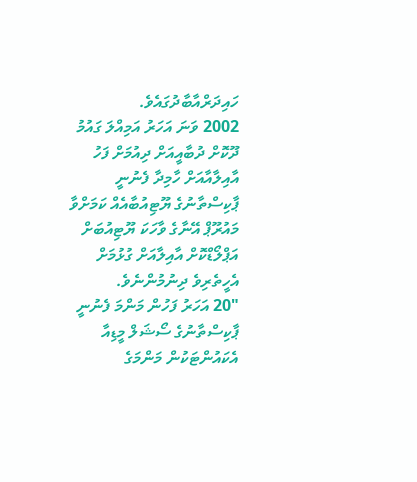ހައިދަރްއާބާދުގައެވެ.
2002 ވަނަ އަހަރު އަމިއްލަ ގައުމު ދޫކޮށް ދުބާއީއަށް ދިއުމަށް ފަހު އާއިލާއާއަށް ހާމިދާ ފެނުނީ ޕާކިސްތާނުގެ ޔޫޓިއުބާއެއް ކަމަށްވާ މައުރޫޕް އޭނާގެ ވާހަކަ ޔޫޓިއުބަށް އަޕްލޯޑްކޮށް އާއިލާއަށް ގުޅުމަށް އެހީތެރިވެ ދިނުމުންނެވެ.
"20 އަހަރު ފަހުން މަންމަ ފެނުނީ ޕާކިސްތާނުގެ ސޯޝަލް މީޑިއާ އެކައުންޓަކުން މަންމަގެ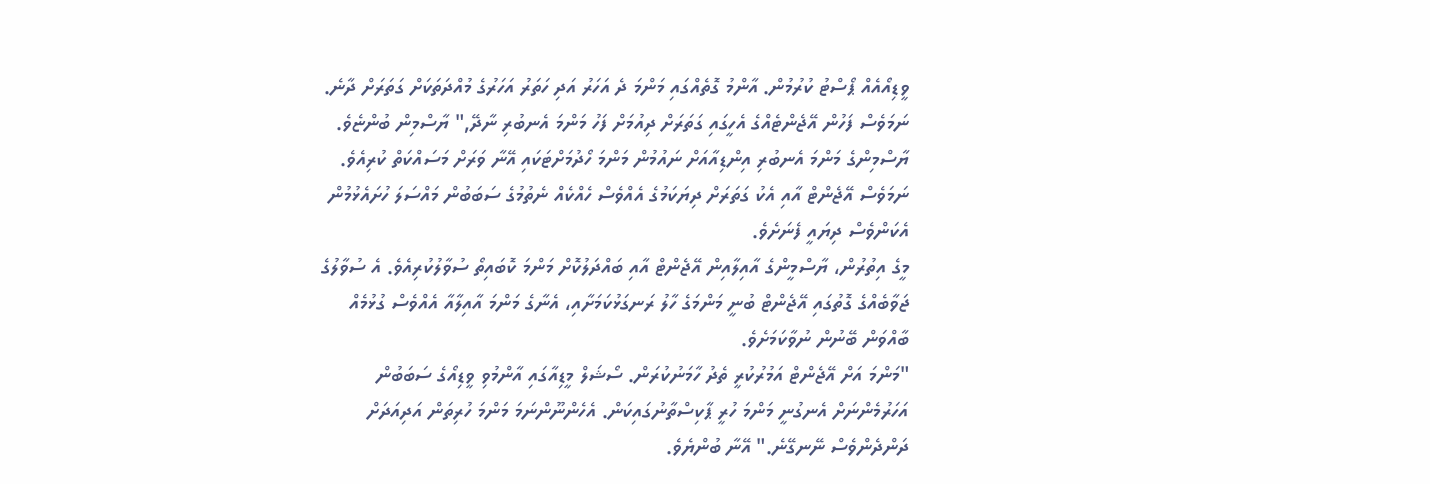ވީޑިއޯއެއް ޕޯސްޓު ކުރުމުން. އާންމު ގޮތެއްގައި މަންމަ ދެ އަހަރު އަދި ހަތަރު އަހަރުގެ މުއްދަތަކަށް ގަތަރަށް ދާނެ. ނަމަވެސް ފަހުން އޭޖެންޓެއްގެ އެހީގައި ގަތަރަށް ދިއުމަށް ފަހު މަންމަ އެނބުރި ނާދޭ," ޔާސްމިން ބުންޏެވެ.
ޔާސްމިންގެ މަންމަ އެނބުރި އިންޑިއާއަށް ނައުމުން މަންމަ ހޯދުމަށްޓަކައި އޭނާ ވަރަށް މަސައްކަތް ކުރިއެވެ. ނަމަވެސް އޭޖެންޓް އާއި އެކު ގަތަރަށް ދިޔަކަމުގެ އެއްވެސް ހެއްކެއް ނެތުމުގެ ސަބަބުން މައްސަލަ ހުށައެޅުމުން އެކަންވެސް ދިޔައީ ފެނަށެވެ.
މީގެ އިތުރުން، ޔާސްމީންގެ އާއިލާއިން އޭޖެންޓް އާއި ބައްދަލުކޮށް މަންމަ ކޮބައިތޯ ސުވާލުކުރިއެވެ. އެ ސުވާލުގެ ޖަވާބެއްގެ ގޮތުގައި އޭޖެންޓް ބުނީ މަންމަގެ ހާލު ރަނގަޅުކަމަށާއި، އެނާގެ މަންމަ އާއިލާއާ އެއްވެސް ގުޅުމެއް ބާއްވަން ބޭނުން ނުވާކަމަށެވެ.
"މަންމަ އަށް އޭޖެންޓް އަމުރުކުރީ ތެދު ހާމަނުކުރަން. ސޯޝަލް މީޑިއާގައި އާންމުވި ވީޑިއޯގެ ސަބަބުން އަހަރުމެންނަށް އެނގުނީ މަންމަ ހުރީ ޕާކިސްތާނުގައިކަން. އެހެންނޫންނަމަ މަންމަ ހުރިތަން އަދިއަދަށް ދަންދެންވެސް ނޭނގޭނެ." އޭނާ ބުންޔެވެ.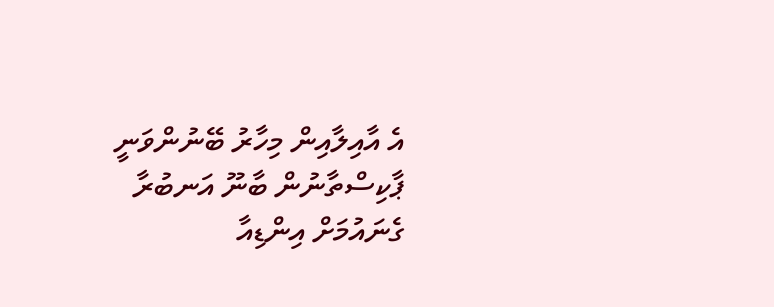އެ އާއިލާއިން މިހާރު ބޭނުންވަނީ ޕާކިސްތާނުން ބާނޫ އަނބުރާ ގެނައުމަށް އިންޑިއާ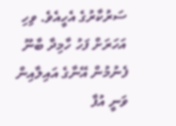ސަރުކާރުގެ އެހީއެވެ. ވިހި އަހަރަށް ފަހު ހާމިދާ ބާނޫ ފެނުމުން އޭނާގެ އައިލާއިން ވަނީ އުފާ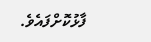ފާޅުކޮށްފައެވެ.